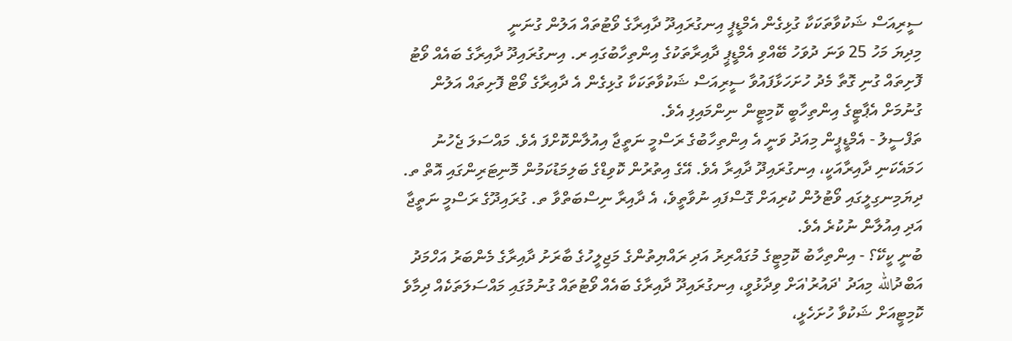ސީރިއަސް ޝަކުވާތަކަކާ ގުޅިގެން އެމްޑީޕީ އިނގުރައިދޫ ދާއިރާގެ ވޯޓުތައް އަލުން ގުނަނީ
މިދިޔަ މަހު 25 ވަނަ ދުވަހު ބޭއްވި އެމްޑީޕީ ދާއިރާތަކުގެ އިންތިހާބުގައި ރ. އިނގުރައިދޫ ދާއިރާގެ ބައެއް ވޯޓު ފޮށިތައް ގުނި ގޮތާ މެދު ހުށަހަޅާފައުވާ ސީރިއަސް ޝަކުވާތަކަކާ ގުޅިގެން އެ ދާއިރާގެ ވޯޓް ފޮށިތައް އަލުން ގުނުމަށް އެޕާޓީގެ އިންތިހާބީ ކޮމިޓީން ނިންމައިފި އެވެ.
ތަފްސީލު - އެމްޑީޕީން މިއަދު ވަނީ އެ އިންތިހާބުގެ ރަސްމީ ނަތީޖާ އިއުލާންކޮށްފަ އެވެ. މައްސަލަ ޖެހުނު ހަމައެކަނި ދާއިރާއަކީ، އިނގުރައިދޫ ދާއިރާ އެވެ. އޭގެ އިތުރުން ކޮވިޑްގެ ބަލިމަޑުކަމުން މޮނިޓަރިންގައި އޮތް ތ. ދިޔަމިނގިލީގައި ވޯޓުލުން ކުރިއަށް ގޮސްފައި ނުވާތީވެ، އެ ދާއިރާ ނިސްބަތްވާ ތ. ގުރައިދޫގެ ރަސްމީ ނަތީޖާ އަދި އިއުލާން ނުކުރެ އެވެ.
ބުނީ ކީކޭ؟ - އިންތިހާބު ކޮމިޓީގެ މުގައްރިރު އަދި ރައްޔިތުންގެ މަޖިލީހުގެ ބާރަށު ދާއިރާގެ މެންބަރު އަހްމަދު އަބްދުالله މިއަދު 'ދައުރު'އަށް ވިދާޅުވީ، އިނގުރައިދޫ ދާއިރާގެ ބައެއް ވޯޓުތައް ގުނުމުގައި މައްސަލަތަކެއް ދިމާވެ ކޮމިޓީއަށް ޝަކުވާ ހުށަހެޅީ،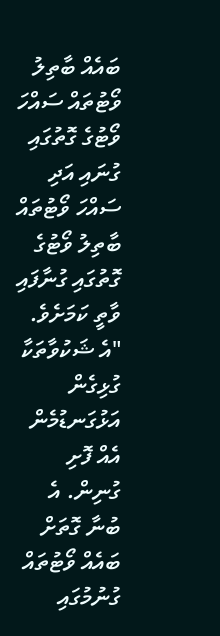ބައެއް ބާތިލު ވޯޓުތައް ސައްހަ ވޯޓުގެ ގޮތުގައި ގުނައި އަދި ސައްހަ ވޯޓުތައް ބާތިލު ވޯޓުގެ ގޮތުގައި ގުނާފައި ވާތީ ކަމަށެވެ.
"އެ ޝަކުވާތަކާ ގުޅިގެން އަޅުގަނޑުމެން އެއް ފޮށި ގުނިން. އެ ބުނާ ގޮތަށް ބައެއް ވޯޓުތައް ގުނުމުގައި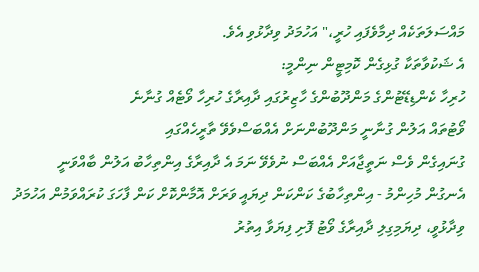މައްސަލަތަކެއް ދިމާވެފައި ހުރީ،" އަހުމަދު ވިދާޅުވި އެވެ.
އެ ޝަކުވާތަކާ ގުޅިގެން ކޮމިޓީން ނިންމީ:
ހުރިހާ ކެންޑިޑޭޓުންގެ މަންދޫބުންގެ ހާޒިރުގައި ދާއިރާގެ ހުރިހާ ވޯޓެއް ގުނާނެ
ވޯޓުތައް އަލުން ގުނާނީ މަންދޫބުންނަށް އެއްބަސްވެވޭ ތާރީހެއްގައި
ގުނައިގެން ވެސް ނަތީޖާއަށް އެއްބަސް ނުވެވޭ ނަމަ އެ ދާއިރާގެ އިންތިހާބު އަލުން ބާއްވަނީ
އެނގުން މުހިންމު - އިންތިހާބުގެ ކަންކަން ދިޔައީ ވަރަށް އޮމާންކޮށް ކަން ފާހަގަ ކުރައްވަމުން އަހުމަދު ވިދާޅުވީ، ދިޔަމިގިލި ދާއިރާގެ ވޯޓު ފޮށި ފިޔަވާ އިތުރު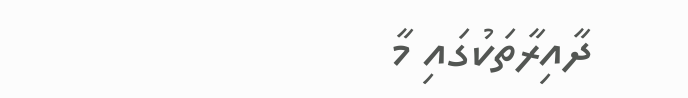ދާއިރާތަކުގައި މާ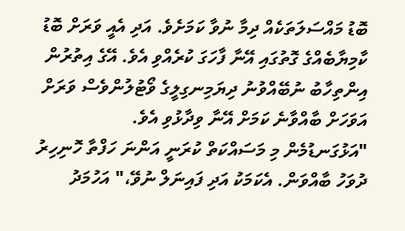ބޮޑު މައްސަލަތަކެއް ދިމާ ނުވާ ކަމަށެވެ. އަދި އެއީ ވަރަށް ބޮޑު ކާމިޔާބެއްގެ ގޮތުގައި އޭނާ ފާހަގަ ކުރެއްވި އެވެ. އޭގެ އިތުރުން އިންތިހާބު ނުބޭއްވުނު ދިޔަމިނގިލީގެ ވޯޓުލުންވެސް ވަރަށް އަވަހަށް ބާއްވާނެ ކަމަށް އޭނާ ވިދާޅުވި އެވެ.
"އަޅުގަނޑުމެން މި މަސައްކަތް ކުރަނީ އަންނަ ހަފްތާ ހޮނިހިރު ދުވަހު ބާއްވަން. އެކަމަކު އަދި ފައިނަލް ނުވޭ،" އަހުމަދު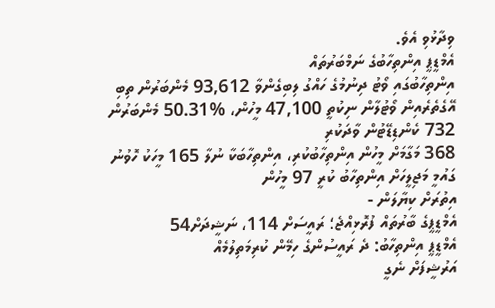ވިދާޅުވި އެވެ.
އެމްޑީޕީ އިންތިހާބުގެ ނަމްބަރުތައް
އިންތިހާބުގައި ވޯޓު ދިނުމުގެ ހައްގު ލިބިގެންވާ 93,612 މެންބަރުން ތިބި
އޭގެތެރެއިން ވޯޓުލާން ނިކުތީ 47,100 މީހުން، %50.31 މެންބަރުން
732 ކެންޑިޑޭޓުން ވާދަކުރި
368 މަގާމަށް މީހުން އިންތިހާބުކުރި، އިންތިހާބަކާ ނުލާ 165 މީހަކު ހޮވުނު
ގައުމީ މަޖިލީހަށް އިންތިހާބު ކުރީ 97 މީހުން
އިތުރަށް ކިޔާލަން -
އެމްޑީޕީގެ ބާރުތައް ފުރޮޅިއްޖެ؛ ރައީސަށް 114، ނަޝީދަށް54
އެމްޑީޕީ އިންތިހާބު: ދެ ރައީސުންގެ ހިމޭން ކުރިމަތިލުމެއް
އަރުޝީފަށް ނެގީ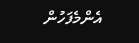އެންމެފަހުން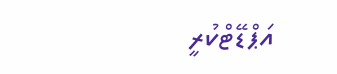އަޕްޑޭޓްކުރީ